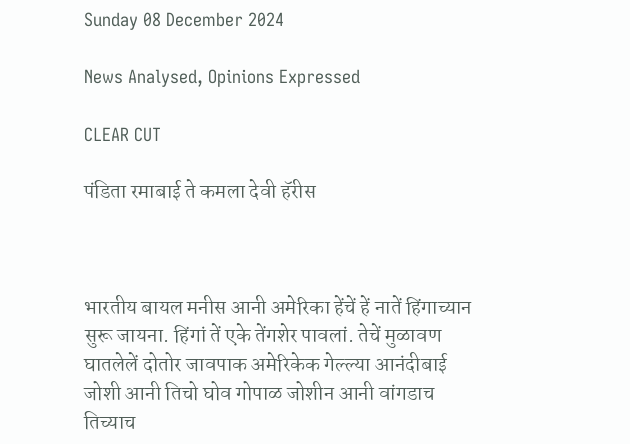Sunday 08 December 2024

News Analysed, Opinions Expressed

CLEAR CUT

पंडिता रमाबाई ते कमला देवी हॅरीस



भारतीय बायल मनीस आनी अमेरिका हेंचें हें नातें हिंगाच्यान सुरू जायना. हिंगां तें एके तेंगशेर पावलां. तेचें मुळावण घातलेलें दोतोर जावपाक अमेरिकेक गेल्ल्या आनंदीबाई जोशी आनी तिचो घोव गोपाळ जोशीन आनी वांगडाच तिच्याच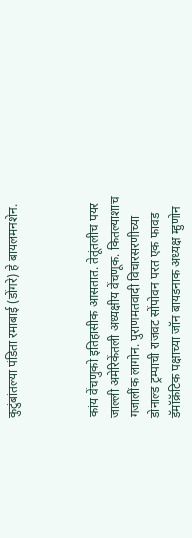कुटुंबांतल्या पंडिता रमाबाई (डोंगरे) हे बायलमनशेन.



कांय वेंचणुको इतिहासीक आसतात. तेतूंतलीच पयर जाल्ली अमेरिकेंतली अध्यक्षीय वेंचणूक. कितल्याशाच गजालींक लागोन. पुराणमतवादी विचारसरणीच्या डोनाल्ड ट्रम्पाची राजवट सोंपोवन परत एक फावड डॅमॉक्रॅटिक पक्षाच्या जॉन बायडनाक अध्यक्ष म्हुणोन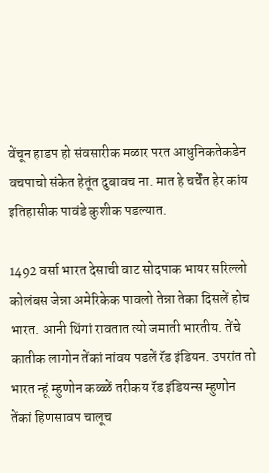वेंचून हाडप हो संवसारीक मळार परत आधुनिकतेकडेन वचपाचो संकेत हेतूंत दुबावच ना. मात हे चर्चेंत हेर कांय इतिहासीक पावंडे कुशीक पडल्यात.

1492 वर्सा भारत देसाची वाट सोदपाक भायर सरिल्लो कोलंबस जेन्ना अमेरिकेक पावलो तेन्ना तेका दिसलें होच भारत. आनी थिंगां रावतात त्यो जमाती भारतीय. तेंचे कातीक लागोन तेंकां नांवय पडलें रॅड इंडियन. उपरांत तो भारत न्हूं म्हुणोन कळ्ळें तरीकय रॅड इंडियन्स म्हुणोन तेंकां हिणसावप चालूच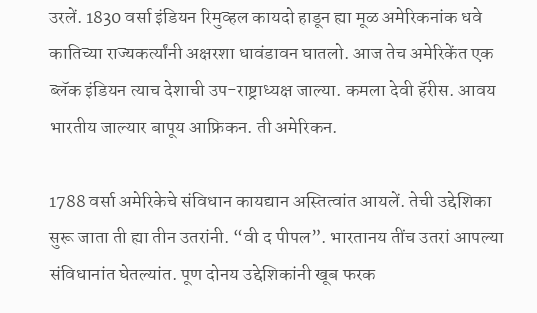उरलें. 1830 वर्सा इंडियन रिमुव्हल कायदो हाडून ह्या मूळ अमेरिकनांक धवे कातिच्या राज्यकर्त्यांनी अक्षरशा धावंडावन घातलो. आज तेच अमेरिकेंत एक ब्लॅक इंडियन त्याच देशाची उप-राष्ट्राध्यक्ष जाल्या. कमला देवी हॅरीस. आवय भारतीय जाल्यार बापूय आफ्रिकन. ती अमेरिकन.

1788 वर्सा अमेरिकेचे संविधान कायद्यान अस्तित्वांत आयलें. तेची उद्देशिका सुरू जाता ती ह्या तीन उतरांनी. “वी द पीपल”. भारतानय तींच उतरां आपल्या संविधानांत घेतल्यांत. पूण दोनय उद्देशिकांनी खूब फरक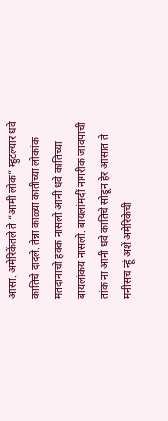आसा. अमेरिकेंतले ते “आमी लोक” म्हुटल्यार धवे कातिचे दादले. तेन्ना काळ्या कातीच्या लोकांक मतदानाचो हक्क नासलो आनी धवे कातिच्या बायलांकय नासलो. बायलांमदीं नागरीक जावपाची तांक ना आनी धवे कातिचे सोडून हेर आसात ते मनीसच न्हूं अशें अमेरिकेची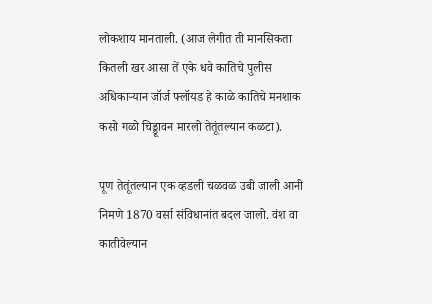लोकशाय मानताली. (आज लेगीत ती मानसिकता कितली खर आसा तें एके धवे कातिचे पुलीस अधिकाऱ्यान जॉर्ज फ्लॉयड हे काळे कातिचे मनशाक कसो गळो चिड्डूावन मारलो तेतूंतल्यान कळटा).

पूण तेतूंतल्यान एक व्हडली चळवळ उबी जाली आनी निमणे 1870 वर्सा संविधानांत बदल जालो. वंश वा कातीवेल्यान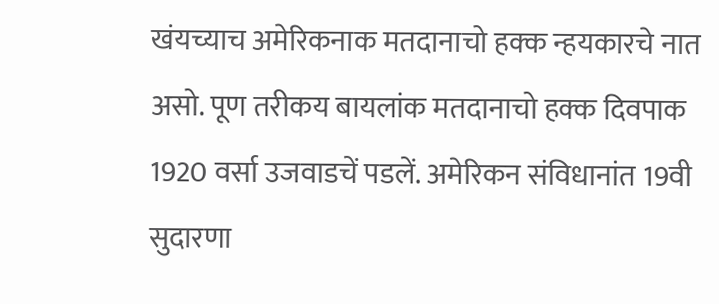खंयच्याच अमेरिकनाक मतदानाचो हक्क न्हयकारचे नात असो. पूण तरीकय बायलांक मतदानाचो हक्क दिवपाक 1920 वर्सा उजवाडचें पडलें. अमेरिकन संविधानांत 19वी सुदारणा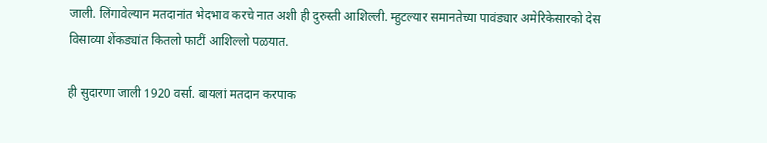जाली. लिंगावेल्यान मतदानांत भेदभाव करचे नात अशी ही दुरुस्ती आशिल्ली. म्हुटल्यार समानतेच्या पावंड्यार अमेरिकेसारको देस विसाव्या शेंकड्यांत कितलो फाटीं आशिल्लो पळयात.

ही सुदारणा जाली 1920 वर्सा. बायलां मतदान करपाक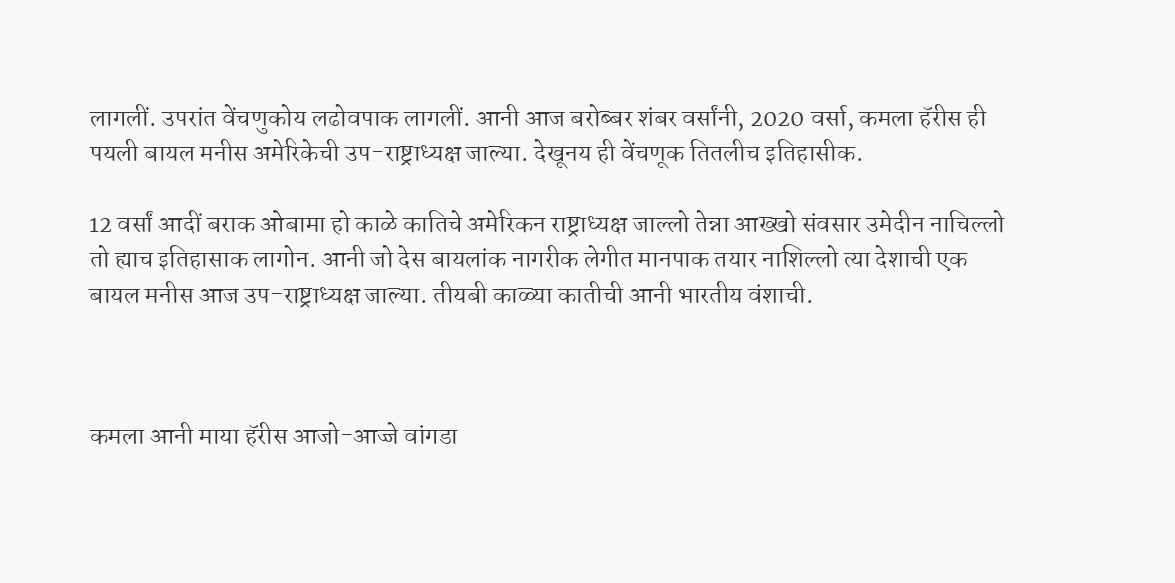लागलीं. उपरांत वेंचणुकोय लढोवपाक लागलीं. आनी आज बरोब्बर शंबर वर्सांनी, 2020 वर्सा, कमला हॅरीस ही पयली बायल मनीस अमेरिकेची उप-राष्ट्राध्यक्ष जाल्या. देखूनय ही वेंचणूक तितलीच इतिहासीक.

12 वर्सां आदीं बराक ओबामा हो काळे कातिचे अमेरिकन राष्ट्राध्यक्ष जाल्लो तेन्ना आख्खो संवसार उमेदीन नाचिल्लो तो ह्याच इतिहासाक लागोन. आनी जो देस बायलांक नागरीक लेगीत मानपाक तयार नाशिल्लो त्या देशाची एक बायल मनीस आज उप-राष्ट्राध्यक्ष जाल्या. तीयबी काळ्या कातीची आनी भारतीय वंशाची.



कमला आनी माया हॅरीस आजो-आज्जे वांगडा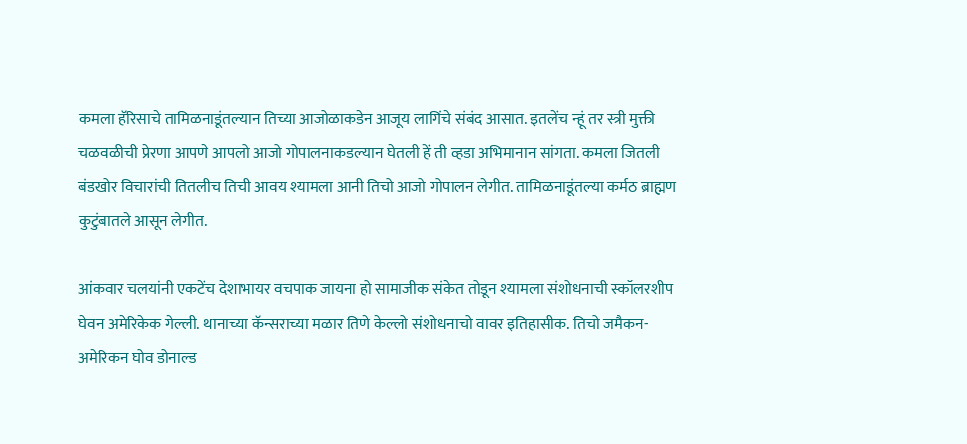कमला हॅरिसाचे तामिळनाडूंतल्यान तिच्या आजोळाकडेन आजूय लागिंचे संबंद आसात. इतलेंच न्हूं तर स्त्री मुक्ती चळवळीची प्रेरणा आपणे आपलो आजो गोपालनाकडल्यान घेतली हें ती व्हडा अभिमानान सांगता. कमला जितली बंडखोर विचारांची तितलीच तिची आवय श्यामला आनी तिचो आजो गोपालन लेगीत. तामिळनाडूंतल्या कर्मठ ब्राह्मण कुटुंबातले आसून लेगीत.

आंकवार चलयांनी एकटेंच देशाभायर वचपाक जायना हो सामाजीक संकेत तोडून श्यामला संशोधनाची स्कॉलरशीप घेवन अमेरिकेक गेल्ली. थानाच्या कॅन्सराच्या मळार तिणे केल्लो संशोधनाचो वावर इतिहासीक. तिचो जमैकन-अमेरिकन घोव डोनाल्ड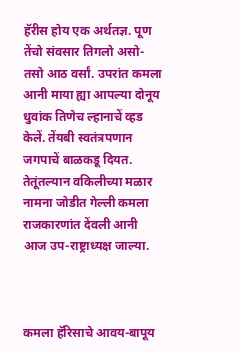हॅरीस होय एक अर्थतज्ञ. पूण तेंचो संवसार तिगलो असो-तसो आठ वर्सां. उपरांत कमला आनी माया ह्या आपल्या दोनूय धुवांक तिणेच ल्हानाचें व्हड केलें. तेंयबी स्वतंत्रपणान जगपाचें बाळकडू दियत. तेतूंतल्यान वकिलीच्या मळार नामना जोडीत गेल्ली कमला राजकारणांत देंवली आनी आज उप-राष्ट्राध्यक्ष जाल्या.



कमला हॅरिसाचे आवय-बापूय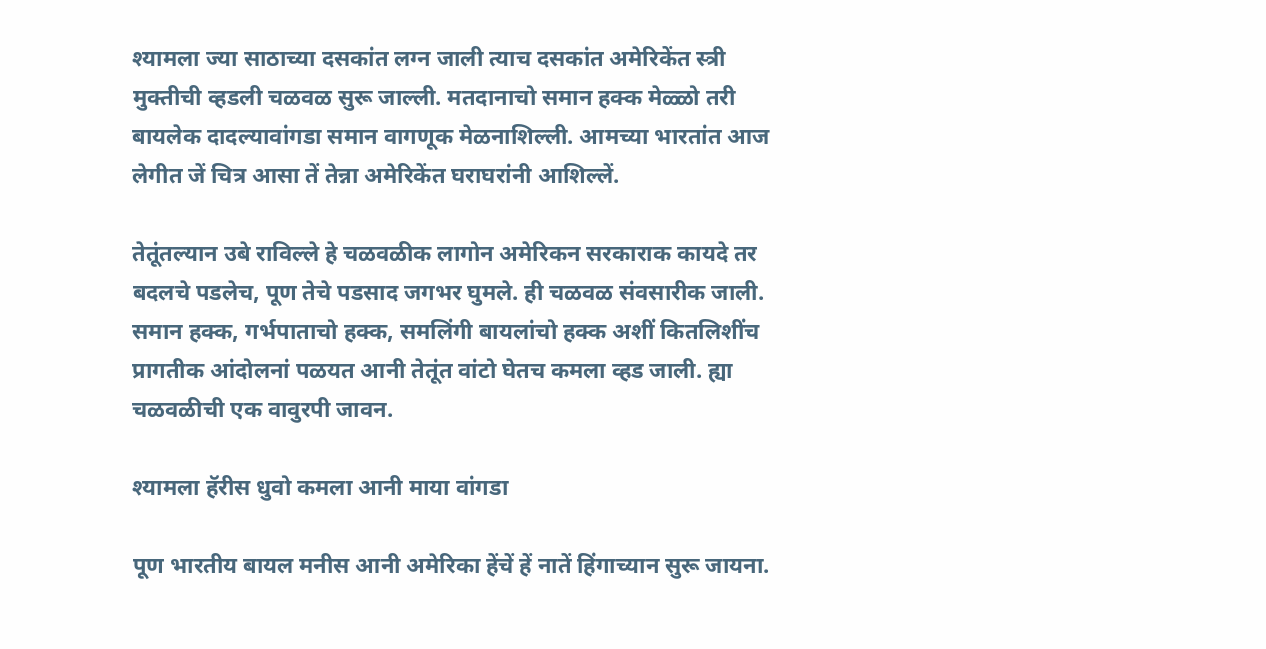श्यामला ज्या साठाच्या दसकांत लग्न जाली त्याच दसकांत अमेरिकेंत स्त्री मुक्तीची व्हडली चळवळ सुरू जाल्ली. मतदानाचो समान हक्क मेळ्ळो तरी बायलेक दादल्यावांगडा समान वागणूक मेळनाशिल्ली. आमच्या भारतांत आज लेगीत जें चित्र आसा तें तेन्ना अमेरिकेंत घराघरांनी आशिल्लें.

तेतूंतल्यान उबे राविल्ले हे चळवळीक लागोन अमेरिकन सरकाराक कायदे तर बदलचे पडलेच, पूण तेचे पडसाद जगभर घुमले. ही चळवळ संवसारीक जाली. समान हक्क, गर्भपाताचो हक्क, समलिंगी बायलांचो हक्क अशीं कितलिशींच प्रागतीक आंदोलनां पळयत आनी तेतूंत वांटो घेतच कमला व्हड जाली. ह्या चळवळीची एक वावुरपी जावन.

श्यामला हॅरीस धुवो कमला आनी माया वांगडा

पूण भारतीय बायल मनीस आनी अमेरिका हेंचें हें नातें हिंगाच्यान सुरू जायना.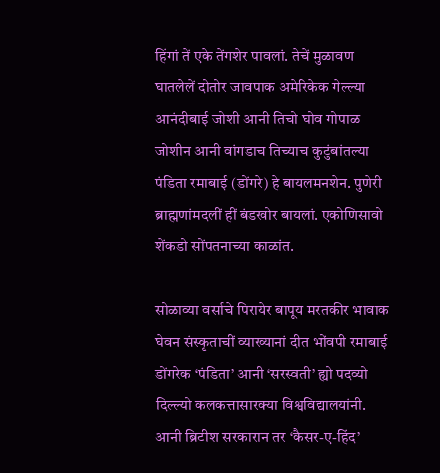हिंगां तें एके तेंगशेर पावलां. तेचें मुळावण घातलेलें दोतोर जावपाक अमेरिकेक गेल्ल्या आनंदीबाई जोशी आनी तिचो घोव गोपाळ जोशीन आनी वांगडाच तिच्याच कुटुंबांतल्या पंडिता रमाबाई (डोंगरे) हे बायलमनशेन. पुणेरी ब्राह्मणांमदलीं हीं बंडखोर बायलां. एकोणिसावो शेंकडो सोंपतनाच्या काळांत.

सोळाव्या वर्साचे पिरायेर बापूय मरतकीर भावाक घेवन संस्कृताचीं व्याख्यानां दीत भोंवपी रमाबाई डोंगरेक ‘पंडिता’ आनी ‘सरस्वती’ ह्यो पदव्यो दिल्ल्यो कलकत्तासारक्या विश्वविद्यालयांनी. आनी ब्रिटीश सरकारान तर ‘कैसर-ए-हिंद’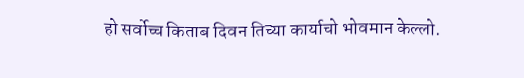हो सर्वोच्च किताब दिवन तिच्या कार्याचो भोवमान केल्लो.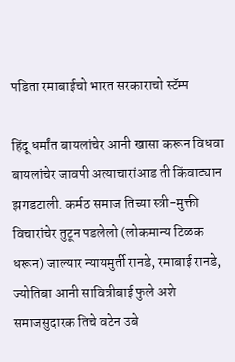पडिता रमाबाईचो भारत सरकाराचो स्टॅम्प

हिंदू धर्मांत बायलांचेर आनी खासा करून विधवा बायलांचेर जावपी अत्याचारांआड ती किंवाट्यान झगडटाली. कर्मठ समाज तिच्या स्त्री-मुक्ती विचारांचेर तुटून पडलेलो (लोकमान्य टिळक धरून) जाल्यार न्यायमुर्ती रानडे, रमाबाई रानडे, ज्योतिबा आनी सावित्रीबाई फुले अशे समाजसुदारक तिचे वटेन उबे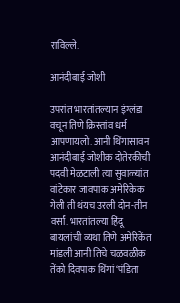राविल्ले.

आनंदीबाई जोशी

उपरांत भारतांतल्यान इंग्लंडा वचून तिणे क्रिस्तांव धर्म आपणायलो. आनी थिंगासावन आनंदीबाई जोशीक दोतेरकीची पदवी मेळटाली त्या सुवाळ्यांत वांटेकार जावपाक अमेरिकेक गेली ती थंयच उरली दोन-तीन वर्सां. भारतांतल्या हिंदू बायलांची व्यथा तिणे अमेरिकेंत मांडली आनी तिचे चळवळीक तेंको दिवपाक थिंगां ‘पंडिता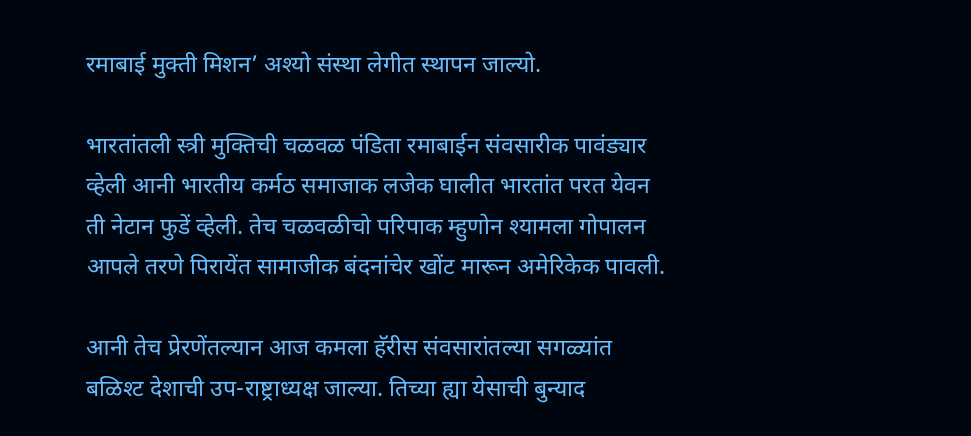रमाबाई मुक्ती मिशन’ अश्यो संस्था लेगीत स्थापन जाल्यो.

भारतांतली स्त्री मुक्तिची चळवळ पंडिता रमाबाईन संवसारीक पावंड्यार व्हेली आनी भारतीय कर्मठ समाजाक लजेक घालीत भारतांत परत येवन ती नेटान फुडें व्हेली. तेच चळवळीचो परिपाक म्हुणोन श्यामला गोपालन आपले तरणे पिरायेंत सामाजीक बंदनांचेर खोंट मारून अमेरिकेक पावली.

आनी तेच प्रेरणेंतल्यान आज कमला हॅरीस संवसारांतल्या सगळ्यांत बळिश्ट देशाची उप-राष्ट्राध्यक्ष जाल्या. तिच्या ह्या येसाची बुन्याद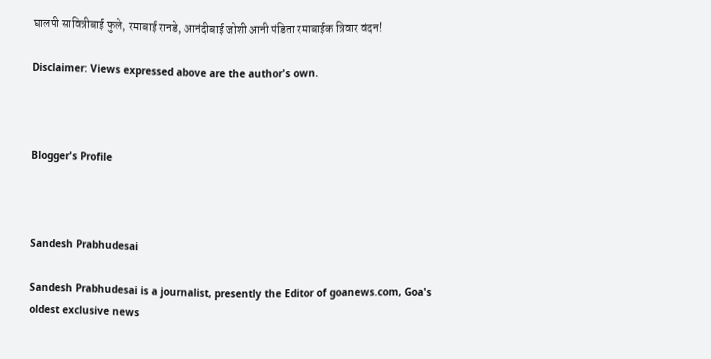घालपी सावित्रीबाई फुले, रमाबाई रानडे, आनंदीबाई जोशी आनी पंडिता रमाबाईक त्रिवार वंदन!

Disclaimer: Views expressed above are the author's own.



Blogger's Profile



Sandesh Prabhudesai

Sandesh Prabhudesai is a journalist, presently the Editor of goanews.com, Goa's oldest exclusive news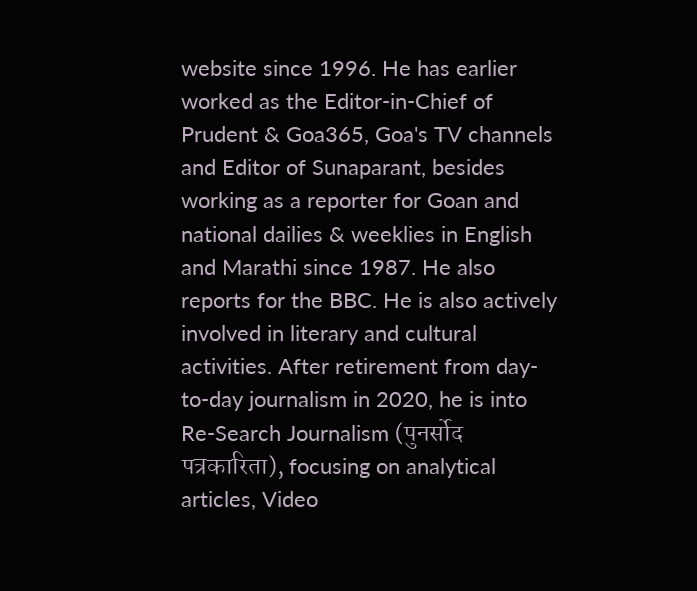website since 1996. He has earlier worked as the Editor-in-Chief of Prudent & Goa365, Goa's TV channels and Editor of Sunaparant, besides working as a reporter for Goan and national dailies & weeklies in English and Marathi since 1987. He also reports for the BBC. He is also actively involved in literary and cultural activities. After retirement from day-to-day journalism in 2020, he is into Re-Search Journalism (पुनर्सोद पत्रकारिता), focusing on analytical articles, Video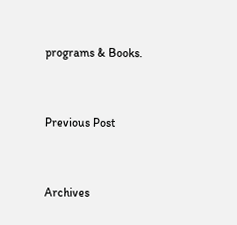programs & Books.



Previous Post



Archives